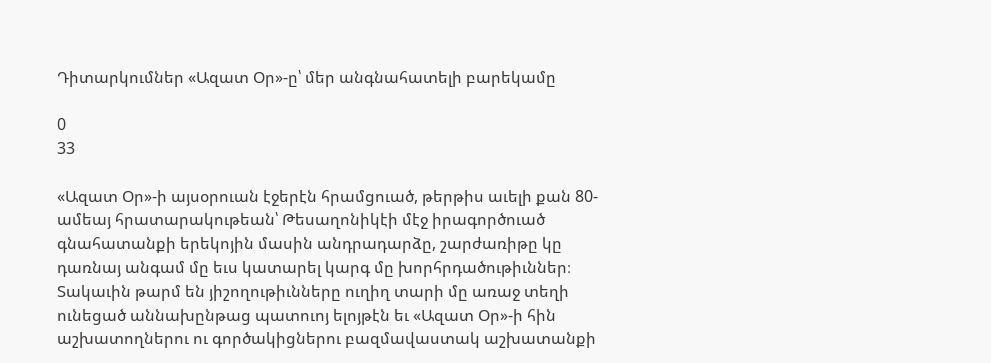Դիտարկումներ «Ազատ Օր»-ը՝ մեր անգնահատելի բարեկամը

0
33

«Ազատ Օր»-ի այսօրուան էջերէն հրամցուած, թերթիս աւելի քան 80-ամեայ հրատարակութեան՝ Թեսաղոնիկէի մէջ իրագործուած գնահատանքի երեկոյին մասին անդրադարձը, շարժառիթը կը դառնայ անգամ մը եւս կատարել կարգ մը խորհրդածութիւններ։
Տակաւին թարմ են յիշողութիւնները ուղիղ տարի մը առաջ տեղի ունեցած աննախընթաց պատուոյ ելոյթէն եւ «Ազատ Օր»-ի հին աշխատողներու ու գործակիցներու բազմավաստակ աշխատանքի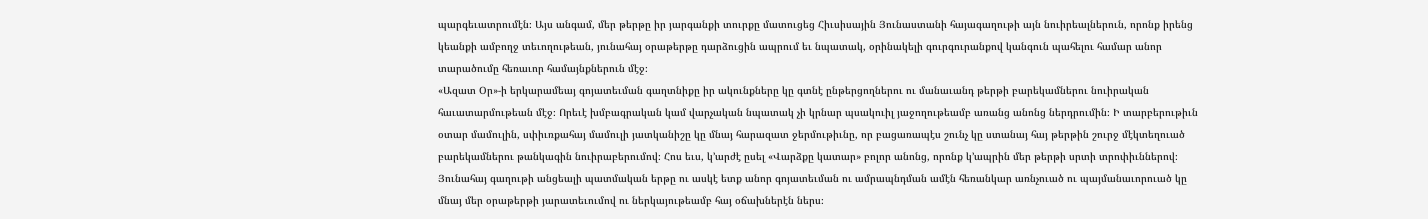պարգեւատրումէն։ Այս անգամ, մեր թերթը իր յարգանքի տուրքը մատուցեց Հիւսիսային Յունաստանի հայագաղութի այն նուիրեալներուն, որոնք իրենց կեանքի ամբողջ տեւողութեան, յունահայ օրաթերթը դարձուցին ապրում եւ նպատակ, օրինակելի գուրգուրանքով կանգուն պահելու համար անոր տարածումը հեռաւոր համայնքներուն մէջ։
«Ազատ Օր»-ի երկարամեայ գոյատեւման գաղտնիքը իր ակունքները կը գտնէ ընթերցողներու ու մանաւանդ թերթի բարեկամներու նուիրական հաւատարմութեան մէջ։ Որեւէ խմբագրական կամ վարչական նպատակ չի կրնար պսակուիլ յաջողութեամբ առանց անոնց ներդրումին։ Ի տարբերութիւն օտար մամուլին, սփիւռքահայ մամուլի յատկանիշը կը մնայ հարազատ ջերմութիւնը, որ բացառապէս շունչ կը ստանայ հայ թերթին շուրջ մէկտեղուած բարեկամներու թանկագին նուիրաբերումով։ Հոս եւս, կ՚արժէ ըսել «Վարձքը կատար» բոլոր անոնց, որոնք կ՚ապրին մեր թերթի սրտի տրոփիւններով։
Յունահայ գաղութի անցեալի պատմական երթը ու ասկէ ետք անոր գոյատեւման ու ամրապնդման ամէն հեռանկար առնչուած ու պայմանաւորուած կը մնայ մեր օրաթերթի յարատեւումով ու ներկայութեամբ հայ օճախներէն ներս։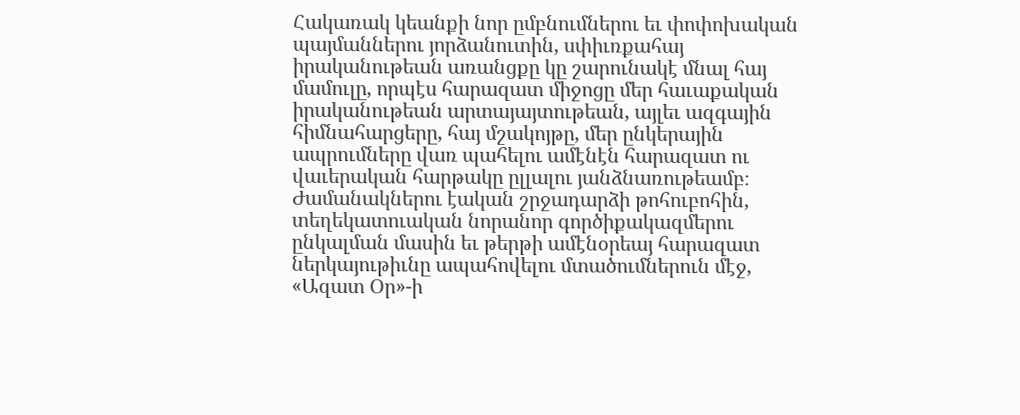Հակառակ կեանքի նոր ըմբնումներու եւ փոփոխական պայմաններու յորձանուտին, սփիւռքահայ իրականութեան առանցքը կը շարունակէ մնալ հայ մամուլը, որպէս հարազատ միջոցը մեր հաւաքական իրականութեան արտայայտութեան, այլեւ ազգային հիմնահարցերը, հայ մշակոյթը, մեր ընկերային ապրումները վառ պահելու ամէնէն հարազատ ու վաւերական հարթակը ըլլալու յանձնառութեամբ։
Ժամանակներու էական շրջադարձի թոհուբոհին, տեղեկատուական նորանոր գործիքակազմերու ընկալման մասին եւ թերթի ամէնօրեայ հարազատ ներկայութիւնը ապահովելու մտածումներուն մէջ, «Ազատ Օր»-ի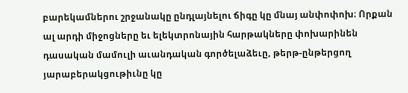բարեկամներու շրջանակը ընդլայնելու ճիգը կը մնայ անփոփոխ։ Որքան ալ արդի միջոցները եւ ելեկտրոնային հարթակները փոխարինեն դասական մամուլի աւանդական գործելաձեւը, թերթ-ընթերցող յարաբերակցութիւնը կը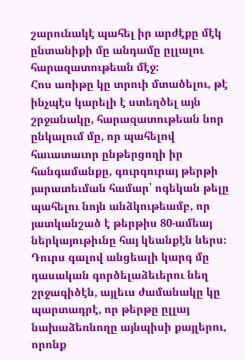շարունակէ պահել իր արժէքը մէկ ընտանիքի մը անդամը ըլլալու հարազատութեան մէջ։
Հոս առիթը կը տրուի մտածելու, թէ ինչպէս կարելի է ստեղծել այն շրջանակը, հարազատութեան նոր ընկալում մը, որ պահելով հաւատաւոր ընթերցողի իր հանգամանքը, գուրգուրայ թերթի յարատեւման համար՝ ոգեկան թելը պահելու նոյն անձկութեամբ, որ յատկանշած է թերթիս 80-ամեայ ներկայութիւնը հայ կեանքէն ներս։
Դուրս գալով անցեալի կարգ մը դասական գործելաձեւերու նեղ շրջագիծէն, այլեւս ժամանակը կը պարտադրէ, որ թերթը ըլլայ նախաձեռնողը այնպիսի քայլերու, որոնք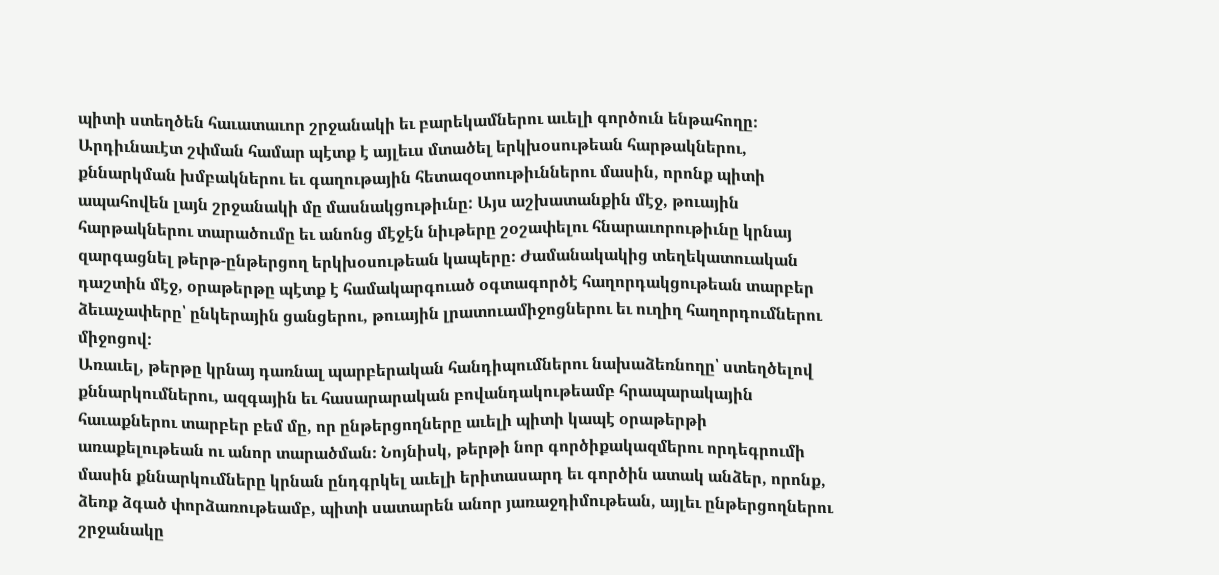պիտի ստեղծեն հաւատաւոր շրջանակի եւ բարեկամներու աւելի գործուն ենթահողը։
Արդիւնաւէտ շփման համար պէտք է այլեւս մտածել երկխօսութեան հարթակներու, քննարկման խմբակներու եւ գաղութային հետազօտութիւններու մասին, որոնք պիտի ապահովեն լայն շրջանակի մը մասնակցութիւնը: Այս աշխատանքին մէջ, թուային հարթակներու տարածումը եւ անոնց մէջէն նիւթերը շօշափելու հնարաւորութիւնը կրնայ զարգացնել թերթ-ընթերցող երկխօսութեան կապերը։ Ժամանակակից տեղեկատուական դաշտին մէջ, օրաթերթը պէտք է համակարգուած օգտագործէ հաղորդակցութեան տարբեր ձեւաչափերը՝ ընկերային ցանցերու, թուային լրատուամիջոցներու եւ ուղիղ հաղորդումներու միջոցով:
Առաւել, թերթը կրնայ դառնալ պարբերական հանդիպումներու նախաձեռնողը՝ ստեղծելով քննարկումներու, ազգային եւ հասարարական բովանդակութեամբ հրապարակային հաւաքներու տարբեր բեմ մը, որ ընթերցողները աւելի պիտի կապէ օրաթերթի առաքելութեան ու անոր տարածման։ Նոյնիսկ, թերթի նոր գործիքակազմերու որդեգրումի մասին քննարկումները կրնան ընդգրկել աւելի երիտասարդ եւ գործին ատակ անձեր, որոնք, ձեռք ձգած փորձառութեամբ, պիտի սատարեն անոր յառաջդիմութեան, այլեւ ընթերցողներու շրջանակը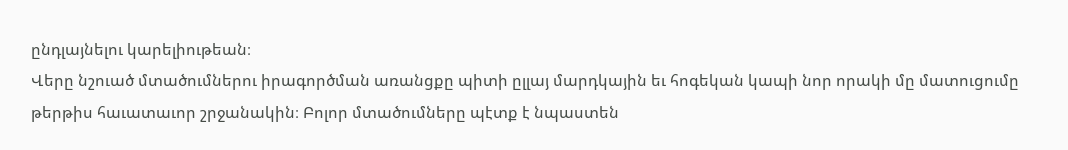ընդլայնելու կարելիութեան։
Վերը նշուած մտածումներու իրագործման առանցքը պիտի ըլլայ մարդկային եւ հոգեկան կապի նոր որակի մը մատուցումը թերթիս հաւատաւոր շրջանակին։ Բոլոր մտածումները պէտք է նպաստեն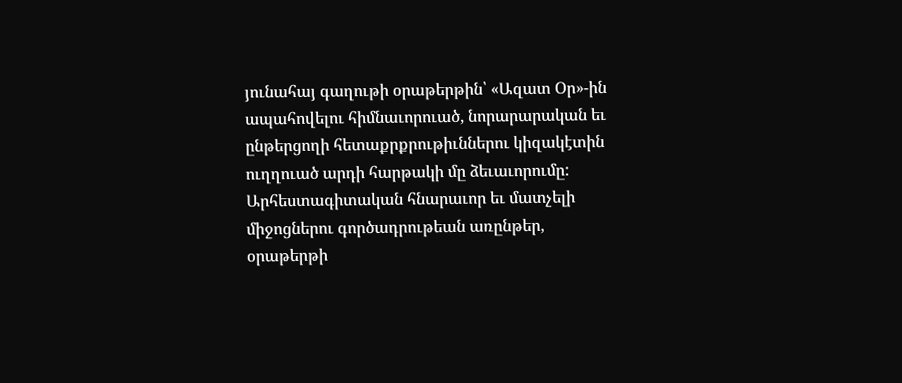յունահայ գաղութի օրաթերթին՝ «Ազատ Օր»-ին ապահովելու հիմնաւորուած, նորարարական եւ ընթերցողի հետաքրքրութիւններու կիզակէտին ուղղուած արդի հարթակի մը ձեւաւորումը:
Արհեստագիտական հնարաւոր եւ մատչելի միջոցներու գործադրութեան առընթեր, օրաթերթի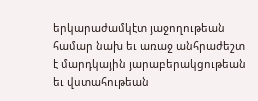երկարաժամկէտ յաջողութեան համար նախ եւ առաջ անհրաժեշտ է մարդկային յարաբերակցութեան եւ վստահութեան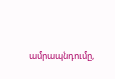ամրապնդումը,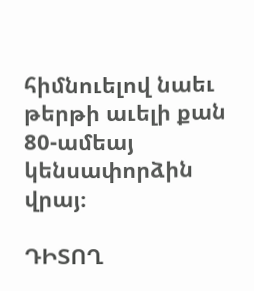հիմնուելով նաեւ թերթի աւելի քան 80-ամեայ կենսափորձին վրայ։

ԴԻՏՈՂ